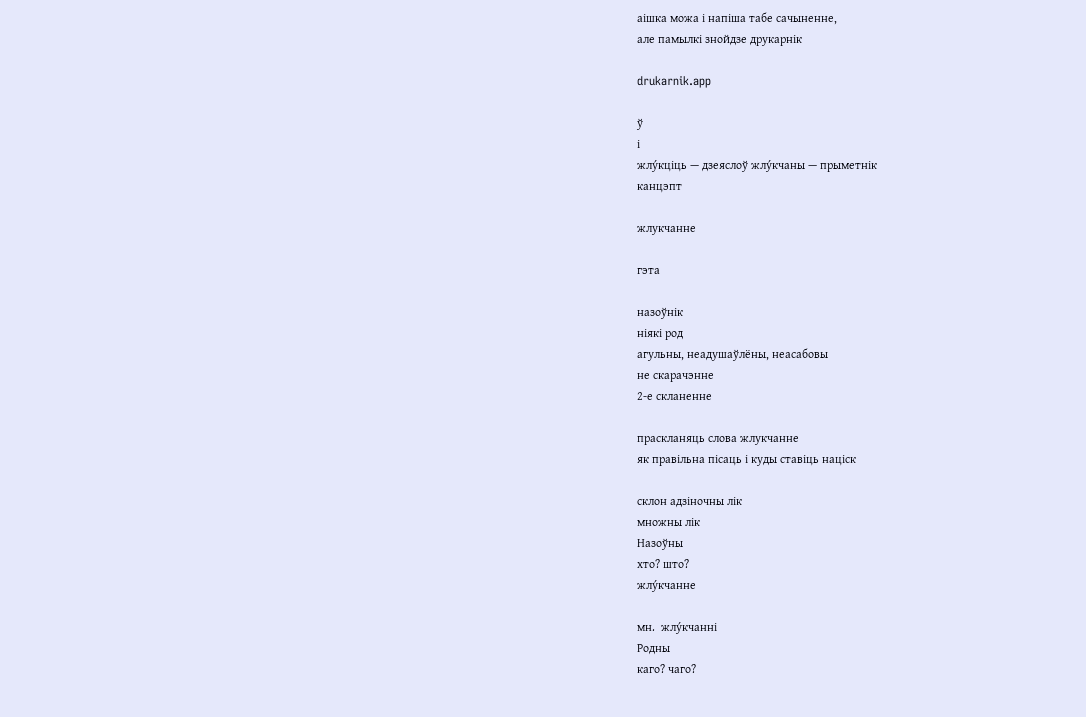аішка можа і напіша табе сачыненне,
але памылкі знойдзе друкарнік

drukarnik.app

ў
і
жлу́кціць — дзеяслоў жлу́кчаны — прыметнік
канцэпт

жлукчанне

гэта

назоўнік
ніякі род
агульны, неадушаўлёны, неасабовы
не скарачэнне
2-е скланенне

праскланяць слова жлукчанне
як правільна пісаць і куды ставіць націск

склон адзіночны лік
множны лік
Назоўны
хто? што?
жлу́кчанне

мн.  жлу́кчанні
Родны
каго? чаго?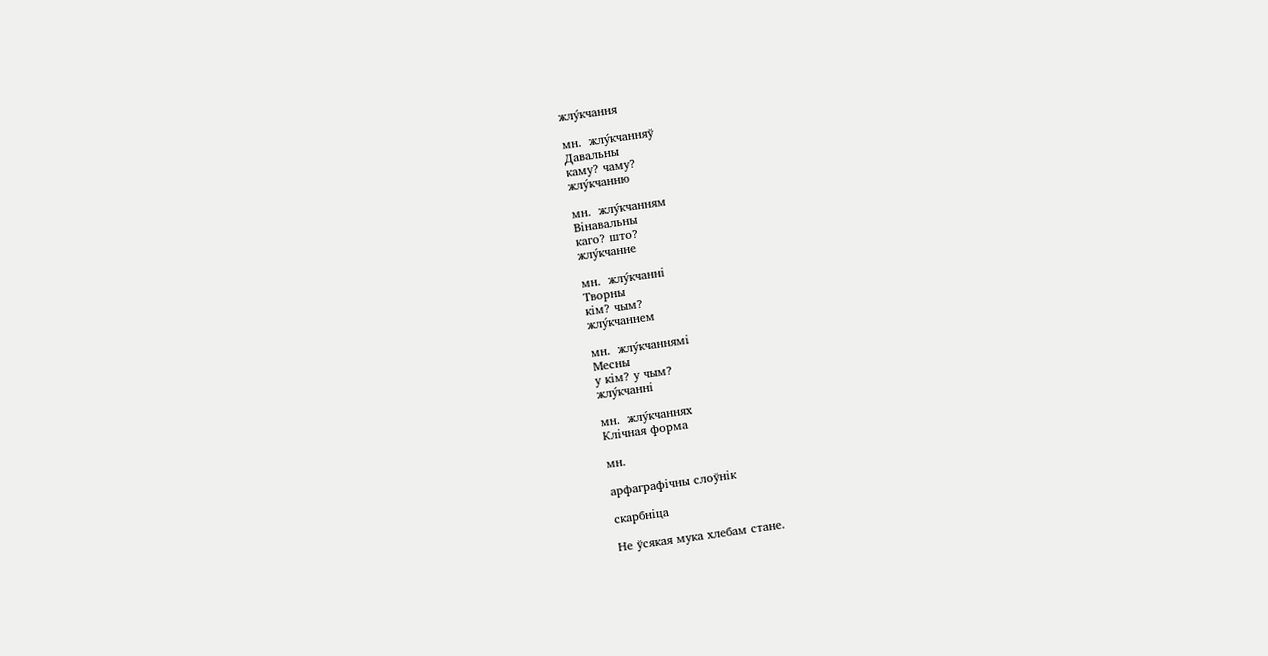жлу́кчання

мн.  жлу́кчанняў
Давальны
каму? чаму?
жлу́кчанню

мн.  жлу́кчанням
Вінавальны
каго? што?
жлу́кчанне

мн.  жлу́кчанні
Творны
кім? чым?
жлу́кчаннем

мн.  жлу́кчаннямі
Месны
у кім? у чым?
жлу́кчанні

мн.  жлу́кчаннях
Клічная форма

мн.

арфаграфічны слоўнік

скарбніца

Не ўсякая мука хлебам стане.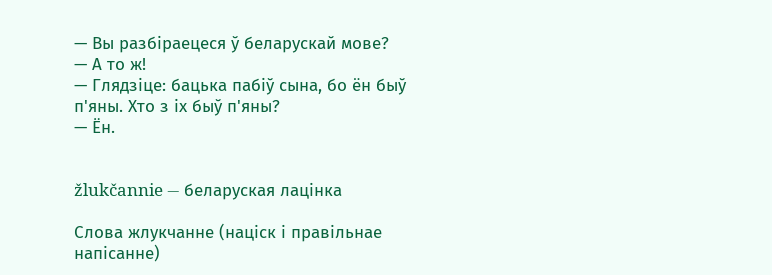— Вы разбіраецеся ў беларускай мове?
— А то ж!
— Глядзіце: бацька пабіў сына, бо ён быў п'яны. Хто з іх быў п'яны?
— Ён.


žlukčannie — беларуская лацінка

Слова жлукчанне (націск і правільнае напісанне)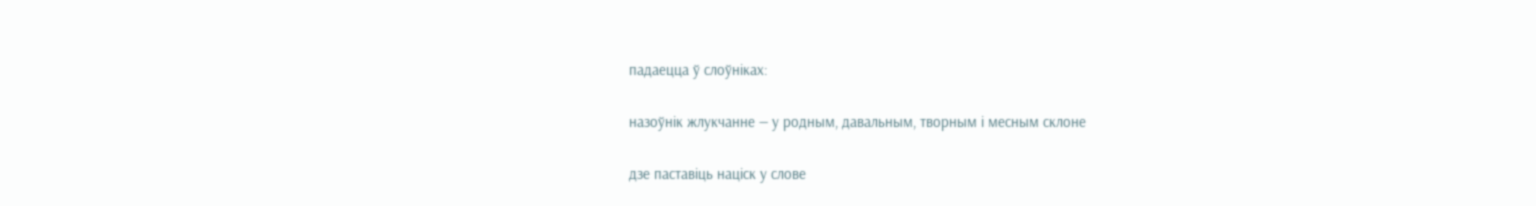падаецца ў слоўніках:

назоўнік жлукчанне — у родным, давальным, творным і месным склоне

дзе паставіць націск у слове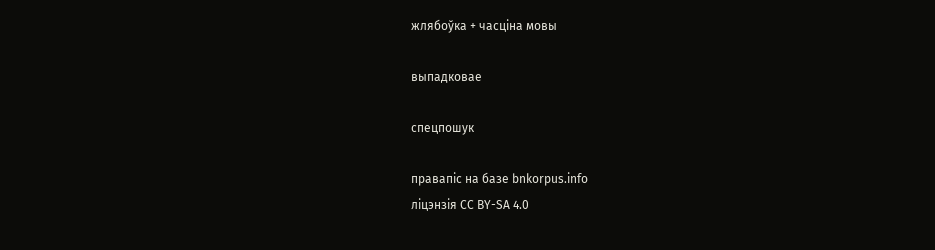жлябоўка + часціна мовы

выпадковае

спецпошук

правапіс на базе bnkorpus.info
ліцэнзія CC BY-SA 4.0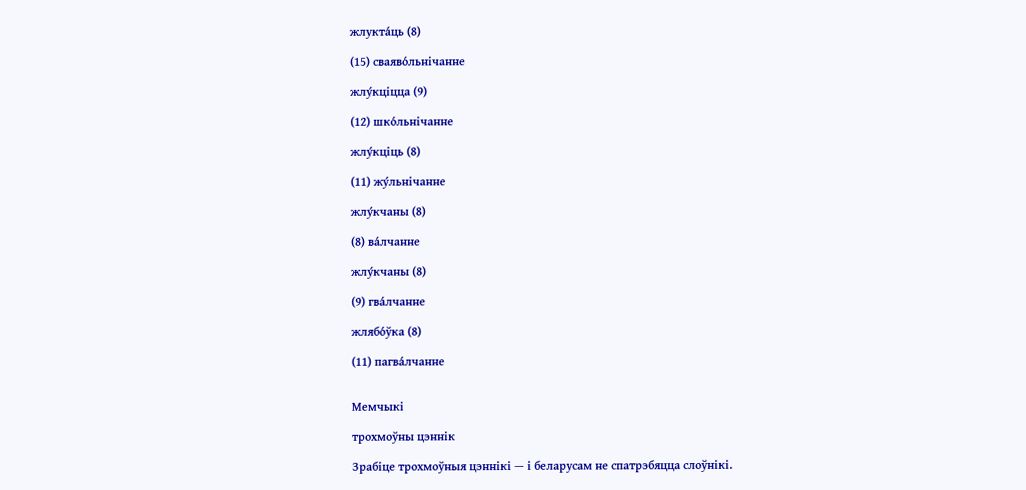жлукта́ць (8)

(15) сваяво́льнічанне

жлу́кціцца (9)

(12) шко́льнічанне

жлу́кціць (8)

(11) жу́льнічанне

жлу́кчаны (8)

(8) ва́лчанне

жлу́кчаны (8)

(9) гва́лчанне

жлябо́ўка (8)

(11) пагва́лчанне


Мемчыкі

трохмоўны цэннік

Зрабіце трохмоўныя цэннікі — і беларусам не спатрэбяцца слоўнікі.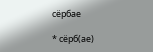сёрбае

* сёрб(ае)